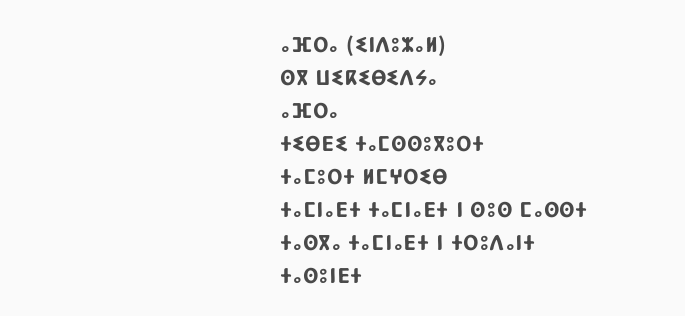ⴰⴼⵔⴰ (ⵉⵏⴷⵓⵣⴰⵍ)
ⵙⴳ ⵡⵉⴽⵉⴱⵉⴷⵢⴰ
ⴰⴼⵔⴰ
ⵜⵉⴱⴹⵉ ⵜⴰⵎⵙⵙⵓⴳⵓⵔⵜ
ⵜⴰⵎⵓⵔⵜ ⵍⵎⵖⵔⵉⴱ
ⵜⴰⵎⵏⴰⴹⵜ ⵜⴰⵎⵏⴰⴹⵜ ⵏ ⵙⵓⵙ ⵎⴰⵙⵙⵜ
ⵜⴰⵙⴳⴰ ⵜⴰⵎⵏⴰⴹⵜ ⵏ ⵜⵔⵓⴷⴰⵏⵜ
ⵜⴰⵙⵓⵏⴹⵜ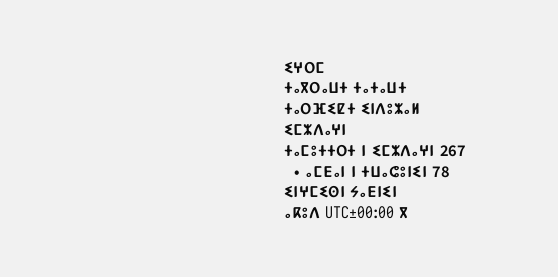ⵉⵖⵔⵎ
ⵜⴰⴳⵔⴰⵡⵜ ⵜⴰⵜⴰⵡⵜ
ⵜⴰⵔⴼⵉⵇⵜ ⵉⵏⴷⵓⵣⴰⵍ
ⵉⵎⵣⴷⴰⵖⵏ
ⵜⴰⵎⵓⵜⵜⵔⵜ ⵏ ⵉⵎⵣⴷⴰⵖⵏ 267
  • ⴰⵎⴹⴰⵏ ⵏ ⵜⵡⴰⵛⵓⵏⵉⵏ 78
ⵉⵏⵖⵎⵉⵙⵏ ⵢⴰⴹⵏⵉⵏ
ⴰⴽⵓⴷ UTC±00:00 ⴳ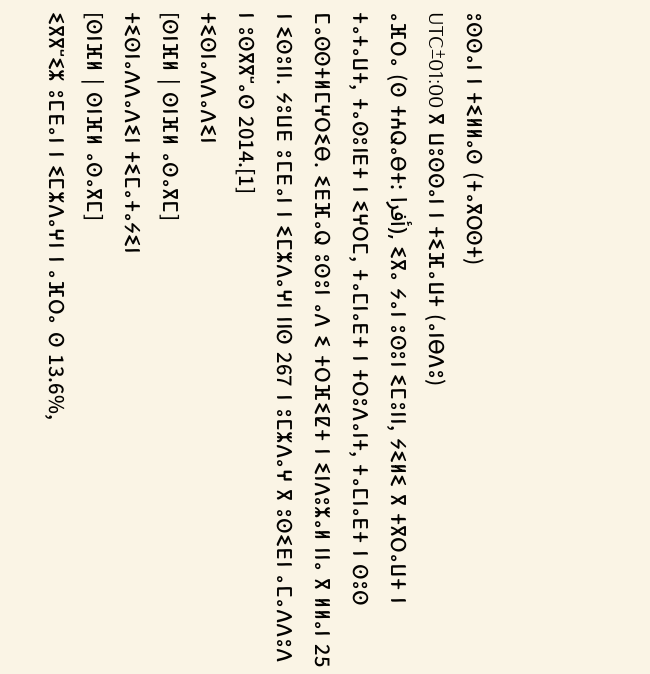ⵓⵙⵙⴰⵏ ⵏ ⵜⵉⵍⵍⴰⵙ (ⵜⴰⴳⵔⵙⵜ)
UTC±01:00 ⴳ ⵡⵓⵙⵙⴰⵏ ⵏ ⵜⵉⴼⴰⵡⵜ (ⴰⵏⴱⴷⵓ)
ⴰⴼⵔⴰ (ⵙ ⵜⵄⵕⴰⴱⵜ: أفرا), ⵉⴳⴰ ⵢⴰⵏ ⵓⵙⵓⵏ ⵉⵎⵓⵏⵏ, ⵢⵉⵍⵉ ⴳ ⵜⴳⵔⴰⵡⵜ ⵏ ⵜⴰⵜⴰⵡⵜ, ⵜⴰⵙⵓⵏⴹⵜ ⵏ ⵉⵖⵔⵎ, ⵜⴰⵎⵏⴰⴹⵜ ⵏ ⵜⵔⵓⴷⴰⵏⵜ, ⵜⴰⵎⵏⴰⴹⵜ ⵏ ⵙⵓⵙ ⵎⴰⵙⵙⵜⵍⵎⵖⵔⵉⴱ. ⵉⴹⴼⴰⵕ ⵓⵙⵓⵏ ⴰⴷ ⵉ ⵜⵔⴼⵉⵇⵜ ⵏ ⵉⵏⴷⵓⵣⴰⵍ ⵏⵏⴰ ⴳ ⵍⵍⴰⵏ 25 ⵏ ⵉⵙⵓⵏⵏ. ⵢⵓⵡⴹ ⵓⵎⴹⴰⵏ ⵏ ⵉⵎⵣⴷⴰⵖⵏ ⵏⵏⵙ 267 ⵏ ⵓⵎⵣⴷⴰⵖ ⴳ ⵓⵙⵉⴹⵏ ⴰⵎⴰⴷⴷⵓⴷ ⵏ ⵓⵙⴳⴳⵯⴰⵙ 2014.[1]
ⵜⵉⵙⵏⴰⴷⴷⴰⴷⵉⵏ
[ⵙⵏⴼⵍ | ⵙⵏⴼⵍ ⴰⵙⴰⴳⵎ]
ⵜⵉⵙⵏⴰⴷⴷⴰⴷⵉⵏ ⵜⵉⵎⴰⵜⴰⵢⵉⵏ
[ⵙⵏⴼⵍ | ⵙⵏⴼⵍ ⴰⵙⴰⴳⵎ]
ⵉⴳⴳⵯⵉⵣ ⵓⵎⴹⴰⵏ ⵏ ⵉⵎⵣⴷⴰⵖⵏ ⵏ ⴰⴼⵔⴰ ⵙ 13.6%,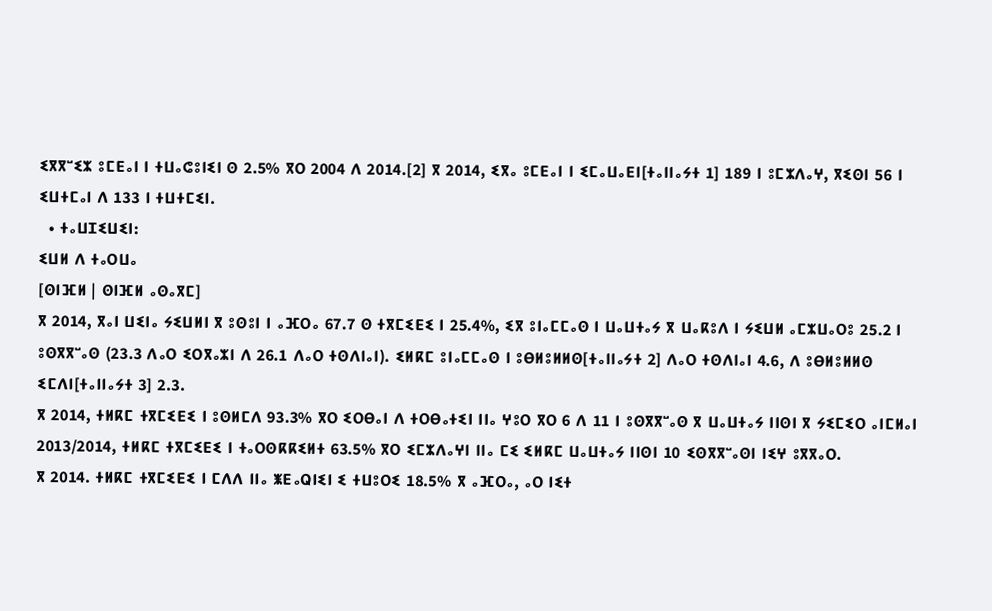ⵉⴳⴳⵯⵉⵣ ⵓⵎⴹⴰⵏ ⵏ ⵜⵡⴰⵛⵓⵏⵉⵏ ⵙ 2.5% ⴳⵔ 2004 ⴷ 2014.[2] ⴳ 2014, ⵉⴳⴰ ⵓⵎⴹⴰⵏ ⵏ ⵉⵎⴰⵡⴰⴹⵏ[ⵜⴰⵏⵏⴰⵢⵜ 1] 189 ⵏ ⵓⵎⵣⴷⴰⵖ, ⴳⵉⵙⵏ 56 ⵏ ⵉⵡⵜⵎⴰⵏ ⴷ 133 ⵏ ⵜⵡⵜⵎⵉⵏ.
  • ⵜⴰⵡⵊⵉⵡⵉⵏ:
ⵉⵡⵍ ⴷ ⵜⴰⵔⵡⴰ
[ⵙⵏⴼⵍ | ⵙⵏⴼⵍ ⴰⵙⴰⴳⵎ]
ⴳ 2014, ⴳⴰⵏ ⵡⵉⵏⴰ ⵢⵉⵡⵍⵏ ⴳ ⵓⵙⵓⵏ ⵏ ⴰⴼⵔⴰ 67.7 ⵙ ⵜⴳⵎⵉⴹⵉ ⵏ 25.4%, ⵉⴳ ⵓⵏⴰⵎⵎⴰⵙ ⵏ ⵡⴰⵡⵜⴰⵢ ⴳ ⵡⴰⴽⵓⴷ ⵏ ⵢⵉⵡⵍ ⴰⵎⵣⵡⴰⵔⵓ 25.2 ⵏ ⵓⵙⴳⴳⵯⴰⵙ (23.3 ⴷⴰⵔ ⵉⵔⴳⴰⵣⵏ ⴷ 26.1 ⴷⴰⵔ ⵜⵙⴷⵏⴰⵏ). ⵉⵍⴽⵎ ⵓⵏⴰⵎⵎⴰⵙ ⵏ ⵓⴱⵍⵓⵍⵍⵙ[ⵜⴰⵏⵏⴰⵢⵜ 2] ⴷⴰⵔ ⵜⵙⴷⵏⴰⵏ 4.6, ⴷ ⵓⴱⵍⵓⵍⵍⵙ ⵉⵎⴷⵏ[ⵜⴰⵏⵏⴰⵢⵜ 3] 2.3.
ⴳ 2014, ⵜⵍⴽⵎ ⵜⴳⵎⵉⴹⵉ ⵏ ⵓⵙⵍⵎⴷ 93.3% ⴳⵔ ⵉⵔⴱⴰⵏ ⴷ ⵜⵔⴱⴰⵜⵉⵏ ⵏⵏⴰ ⵖⵓⵔ ⴳⵔ 6 ⴷ 11 ⵏ ⵓⵙⴳⴳⵯⴰⵙ ⴳ ⵡⴰⵡⵜⴰⵢ ⵏⵏⵙⵏ ⴳ ⵢⵉⵎⵉⵔ ⴰⵏⵎⵍⴰⵏ 2013/2014, ⵜⵍⴽⵎ ⵜⴳⵎⵉⴹⵉ ⵏ ⵜⴰⵔⵙⴽⴽⵉⵍⵜ 63.5% ⴳⵔ ⵉⵎⵣⴷⴰⵖⵏ ⵏⵏⴰ ⵎⵉ ⵉⵍⴽⵎ ⵡⴰⵡⵜⴰⵢ ⵏⵏⵙⵏ 10 ⵉⵙⴳⴳⵯⴰⵙⵏ ⵏⵉⵖ ⵓⴳⴳⴰⵔ.
ⴳ 2014. ⵜⵍⴽⵎ ⵜⴳⵎⵉⴹⵉ ⵏ ⵎⴷⴷ ⵏⵏⴰ ⵥⴹⴰⵕⵏⵉⵏ ⵉ ⵜⵡⵓⵔⵉ 18.5% ⴳ ⴰⴼⵔⴰ, ⴰⵔ ⵏⵉⵜ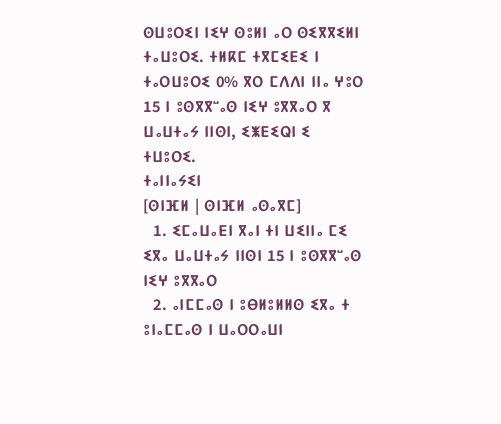ⵙⵡⵓⵔⵉⵏ ⵏⵉⵖ ⵙⵓⵍⵏ ⴰⵔ ⵙⵉⴳⴳⵉⵍⵏ ⵜⴰⵡⵓⵔⵉ. ⵜⵍⴽⵎ ⵜⴳⵎⵉⴹⵉ ⵏ ⵜⴰⵔⵡⵓⵔⵉ 0% ⴳⵔ ⵎⴷⴷⵏ ⵏⵏⴰ ⵖⵓⵔ 15 ⵏ ⵓⵙⴳⴳⵯⴰⵙ ⵏⵉⵖ ⵓⴳⴳⴰⵔ ⴳ ⵡⴰⵡⵜⴰⵢ ⵏⵏⵙⵏ, ⵉⵥⴹⵉⵕⵏ ⵉ ⵜⵡⵓⵔⵉ.
ⵜⴰⵏⵏⴰⵢⵉⵏ
[ⵙⵏⴼⵍ | ⵙⵏⴼⵍ ⴰⵙⴰⴳⵎ]
  1. ⵉⵎⴰⵡⴰⴹⵏ ⴳⴰⵏ ⵜⵏ ⵡⵉⵏⵏⴰ ⵎⵉ ⵉⴳⴰ ⵡⴰⵡⵜⴰⵢ ⵏⵏⵙⵏ 15 ⵏ ⵓⵙⴳⴳⵯⴰⵙ ⵏⵉⵖ ⵓⴳⴳⴰⵔ
  2. ⴰⵏⵎⵎⴰⵙ ⵏ ⵓⴱⵍⵓⵍⵍⵙ ⵉⴳⴰ ⵜ ⵓⵏⴰⵎⵎⴰⵙ ⵏ ⵡⴰⵔⵔⴰⵡⵏ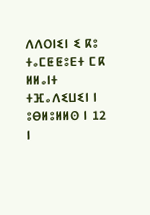ⴷⴷⵔⵏⵉⵏ ⵉ ⴽⵓ ⵜⴰⵎⵟⵟⵓⴹⵜ ⵎⴽ ⵍⵍⴰⵏⵜ ⵜⴼⴰⴷⵉⵡⵉⵏ ⵏ ⵓⴱⵍⵓⵍⵍⵙ ⵏ 12 ⵏ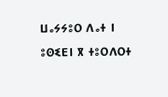ⵡⴰⵢⵢⵓⵔ ⴷⴰⵜ ⵏ ⵓⵙⵉⴹⵏ ⴳ ⵜⵓⵔⴷⵔⵜ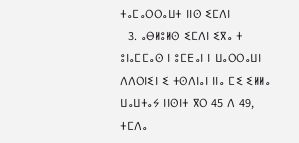ⵜⴰⵎⴰⵔⵔⴰⵡⵜ ⵏⵏⵙ ⵉⵎⴷⵏ
  3. ⴰⴱⵍⵓⵍⵙ ⵉⵎⴷⵏ ⵉⴳⴰ ⵜ ⵓⵏⴰⵎⵎⴰⵙ ⵏ ⵓⵎⴹⴰⵏ ⵏ ⵡⴰⵔⵔⴰⵡⵏ ⴷⴷⵔⵏⵉⵏ ⵉ ⵜⵙⴷⵏⴰⵏ ⵏⵏⴰ ⵎⵉ ⵉⵍⵍⴰ ⵡⴰⵡⵜⴰⵢ ⵏⵏⵙⵏⵜ ⴳⵔ 45 ⴷ 49, ⵜⵎⴷⴰ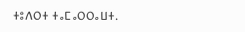ⵜⵓⴷⵔⵜ ⵜⴰⵎⴰⵔⵔⴰⵡⵜ.